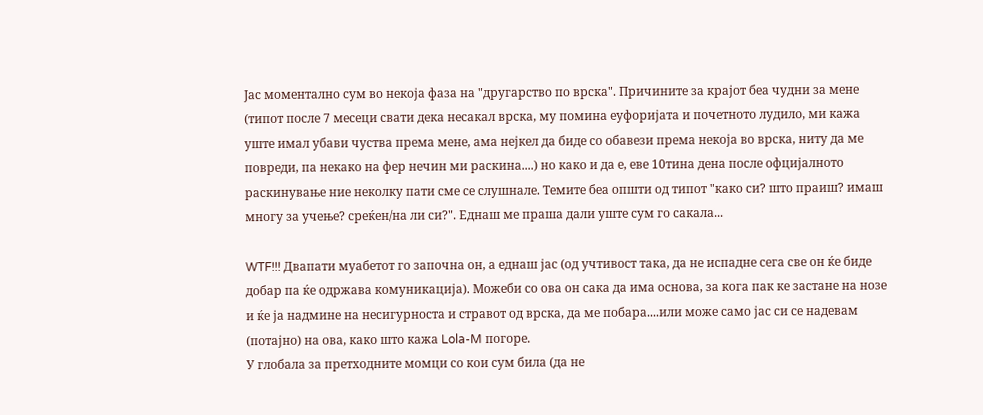Јас моментално сум во некоја фаза на "другарство по врска". Причините за крајот беа чудни за мене (типот после 7 месеци свати дека несакал врска, му помина еуфоријата и почетното лудило, ми кажа уште имал убави чуства према мене, ама нејкел да биде со обавези према некоја во врска, ниту да ме повреди, па некако на фер нечин ми раскина....) но како и да е, еве 10тина дена после офцијалното раскинување ние неколку пати сме се слушнале. Темите беа општи од типот "како си? што праиш? имаш многу за учење? среќен/на ли си?". Еднаш ме праша дали уште сум го сакала...

WTF!!! Двапати муабетот го започна он, а еднаш јас (од учтивост така, да не испадне сега све он ќе биде добар па ќе одржава комуникација). Можеби со ова он сака да има основа, за кога пак ке застане на нозе и ќе ја надмине на несигурноста и стравот од врска, да ме побара....или може само јас си се надевам (потајно) на ова, како што кажа Lola-M погоре.
У глобала за претходните момци со кои сум била (да не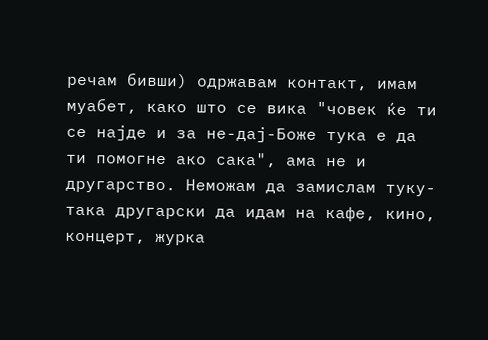речам бивши) одржавам контакт, имам муабет, како што се вика "човек ќе ти се најде и за не-дај-Боже тука е да ти помогне ако сака", ама не и другарство. Неможам да замислам туку-така другарски да идам на кафе, кино, концерт, журка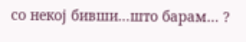со некој бивши...што барам... ?